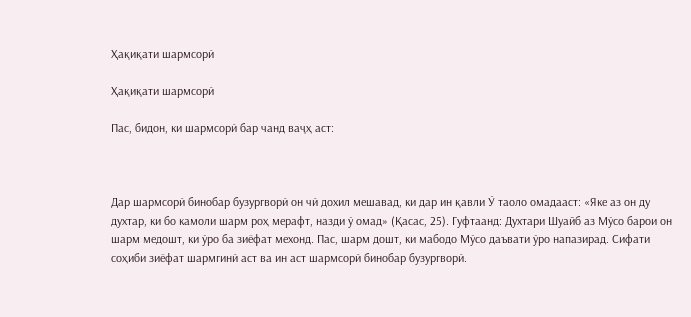Ҳақиқати шармсорӣ

Ҳақиқати шармсорӣ

Пас, бидон, ки шармсорӣ бар чанд ваҷҳ аст:



Дар шармсорӣ бинобар бузургворӣ он чӣ дохил мешавад, ки дар ин қавли Ӯ таоло омадааст: «Яке аз он ду духтар, ки бо камоли шарм роҳ мерафт, назди ӯ омад» (Қасас, 25). Гуфтаанд: Духтари Шуайб аз Мӯсо барои он шарм медошт, ки ӯро ба зиёфат мехонд. Пас, шарм дошт, ки мабодо Мӯсо даъвати ӯро напазирад. Сифати соҳиби зиёфат шармгинӣ аст ва ин аст шармсорӣ бинобар бузургворӣ.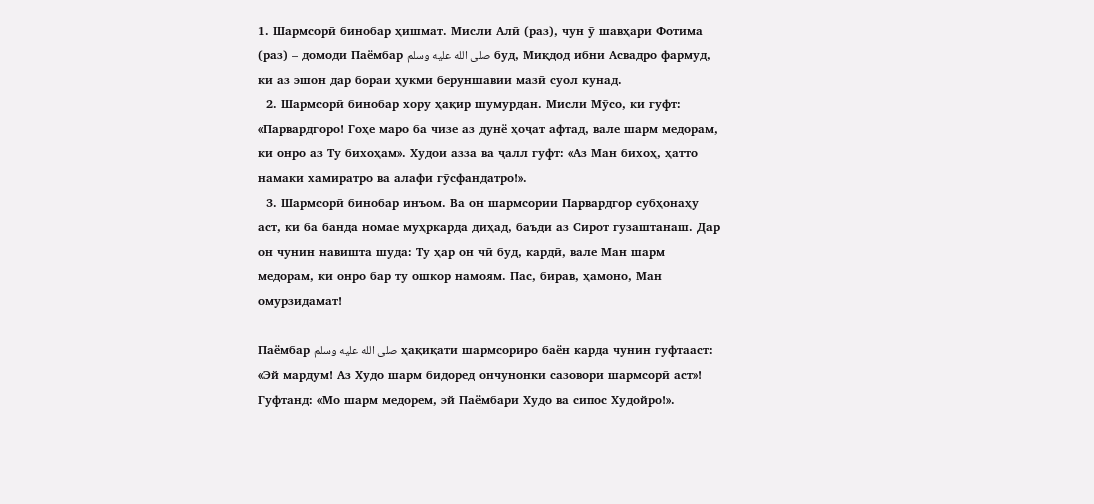1. Шармсорӣ бинобар ҳишмат. Мисли Алӣ (раз), чун ӯ шавҳари Фотима (раз) – домоди Паёмбар صلى الله عليه وسلم буд, Миқдод ибни Асвадро фармуд, ки аз эшон дар бораи ҳукми беруншавии мазӣ суол кунад.
  2. Шармсорӣ бинобар хору ҳақир шумурдан. Мисли Мӯсо, ки гуфт: «Парвардгоро! Гоҳе маро ба чизе аз дунё ҳоҷат афтад, вале шарм медорам, ки онро аз Ту бихоҳам». Худои азза ва ҷалл гуфт: «Аз Ман бихоҳ, ҳатто намаки хамиратро ва алафи гӯсфандатро!».
  3. Шармсорӣ бинобар инъом. Ва он шармсории Парвардгор субҳонаҳу аст, ки ба банда номае муҳркарда диҳад, баъди аз Сирот гузаштанаш. Дар он чунин навишта шуда: Ту ҳар он чӣ буд, кардӣ, вале Ман шарм медорам, ки онро бар ту ошкор намоям. Пас, бирав, ҳамоно, Ман омурзидамат!

Паёмбар صلى الله عليه وسلم ҳақиқати шармсориро баён карда чунин гуфтааст: «Эй мардум! Аз Худо шарм бидоред ончунонки сазовори шармсорӣ аст»! Гуфтанд: «Мо шарм медорем, эй Паёмбари Худо ва сипос Худойро!».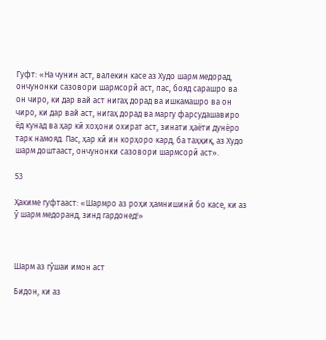Гуфт: «На чунин аст, валекин касе аз Худо шарм медорад, ончунонки сазовори шармсорӣ аст, пас, бояд сарашро ва он чиро, ки дар вай аст нигаҳ дорад ва ишкамашро ва он чиро, ки дар вай аст, нигаҳ дорад ва маргу фарсудашавиро ёд кунад ва ҳар кӣ хоҳони охират аст, зинати ҳаёти дунёро тарк намояд. Пас, ҳар кӣ ин корҳоро кард, ба таҳқиқ, аз Худо шарм доштааст, ончунонки сазовори шармсорӣ аст».

53

Ҳакиме гуфтааст: «Шармро аз роҳи ҳамнишинӣ бо касе, ки аз ӯ шарм медоранд, зинд гардонед!»



Шарм аз гӯшаи имон аст

Бидон, ки аз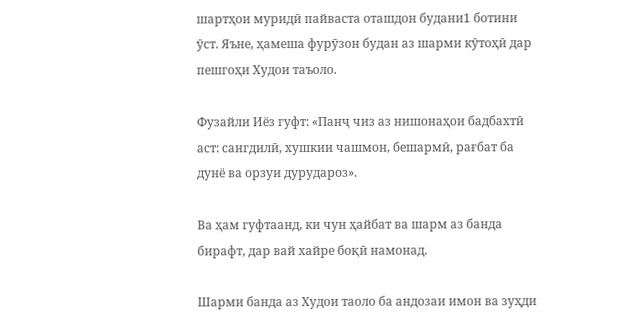шартҳои муридӣ пайваста оташдон будани1 ботини ӯст. Яъне, ҳамеша фурӯзон будан аз шарми кӯтоҳӣ дар пешгоҳи Худои таъоло.

Фузайли Иёз гуфт: «Панҷ чиз аз нишонаҳои бадбахтӣ аст: сангдилӣ, хушкии чашмон, бешармӣ, рағбат ба дунё ва орзуи дурудароз».

Ва ҳам гуфтаанд, ки чун ҳайбат ва шарм аз банда бирафт, дар вай хайре боқӣ намонад.

Шарми банда аз Худои таоло ба андозаи имон ва зуҳди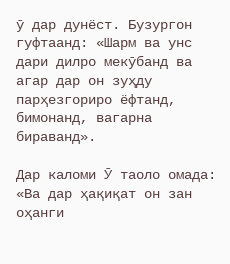ӯ дар дунёст. Бузургон гуфтаанд: «Шарм ва унс дари дилро мекӯбанд ва агар дар он зуҳду парҳезгориро ёфтанд, бимонанд, вагарна бираванд».

Дар каломи Ӯ таоло омада: «Ва дар ҳақиқат он зан оҳанги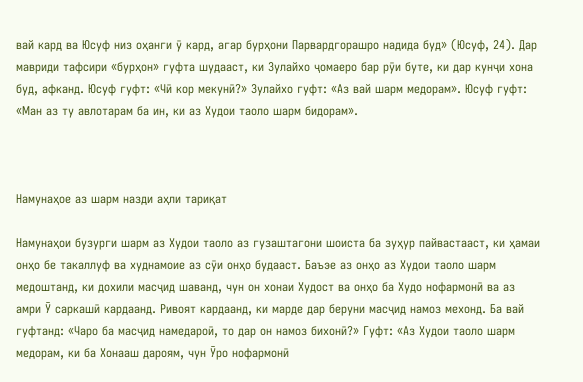вай кард ва Юсуф низ оҳанги ӯ кард, агар бурҳони Парвардгорашро надида буд» (Юсуф, 24). Дар мавриди тафсири «бурҳон» гуфта шудааст, ки Зулайхо ҷомаеро бар рӯи буте, ки дар кунҷи хона буд, афканд. Юсуф гуфт: «Чӣ кор мекунӣ?» Зулайхо гуфт: «Аз вай шарм медорам». Юсуф гуфт: «Ман аз ту авлотарам ба ин, ки аз Худои таоло шарм бидорам».



Намунаҳое аз шарм назди аҳли тариқат

Намунаҳои бузурги шарм аз Худои таоло аз гузаштагони шоиста ба зуҳур пайвастааст, ки ҳамаи онҳо бе такаллуф ва худнамоие аз сӯи онҳо будааст. Баъэе аз онҳо аз Худои таоло шарм медоштанд, ки дохили масҷид шаванд, чун он хонаи Худост ва онҳо ба Худо нофармонӣ ва аз амри Ӯ саркашӣ кардаанд. Ривоят кардаанд, ки марде дар беруни масҷид намоз мехонд. Ба вай гуфтанд: «Чаро ба масҷид намедароӣ, то дар он намоз бихонӣ?» Гуфт: «Аз Худои таоло шарм медорам, ки ба Хонааш дароям, чун Ӯро нофармонӣ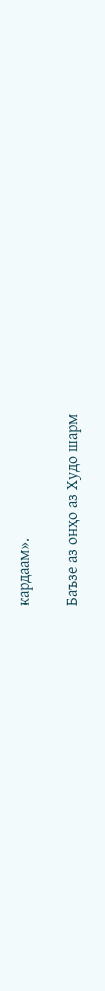кардаам».

Баъзе аз онҳо аз Худо шарм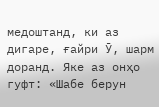медоштанд, ки аз дигаре, ғайри Ӯ, шарм доранд. Яке аз онҳо гуфт: «Шабе берун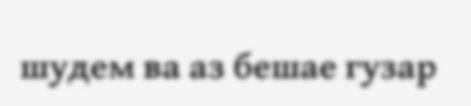шудем ва аз бешае гузар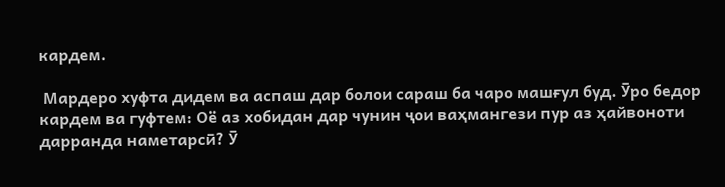кардем.

 Мардеро хуфта дидем ва аспаш дар болои сараш ба чаро машғул буд. Ӯро бедор кардем ва гуфтем: Оё аз хобидан дар чунин ҷои ваҳмангези пур аз ҳайвоноти дарранда наметарсӣ? Ӯ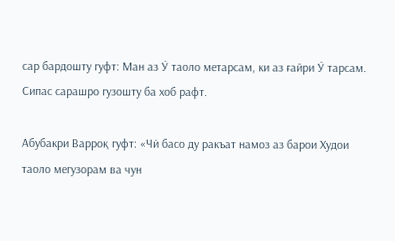сар бардошту гуфт: Ман аз Ӯ таоло метарсам, ки аз ғайри Ӯ тарсам. Сипас сарашро гузошту ба хоб рафт.

Абубакри Варроқ гуфт: «Чӣ басо ду ракъат намоз аз барои Худои таоло мегузорам ва чун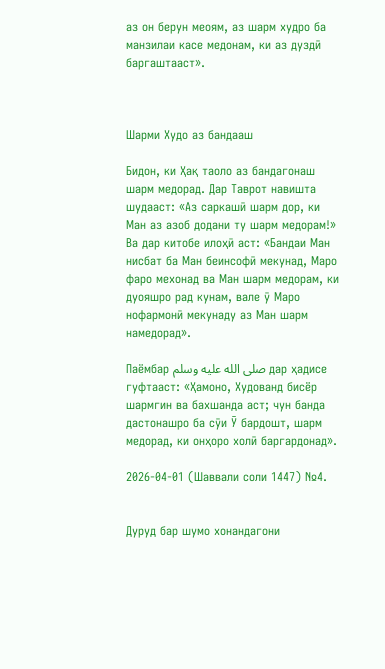аз он берун меоям, аз шарм худро ба манзилаи касе медонам, ки аз дуздӣ баргаштааст».



Шарми Худо аз бандааш

Бидон, ки Ҳақ таоло аз бандагонаш шарм медорад. Дар Таврот навишта шудааст: «Аз саркашӣ шарм дор, ки Ман аз азоб додани ту шарм медорам!» Ва дар китобе илоҳӣ аст: «Бандаи Ман нисбат ба Ман беинсофӣ мекунад, Маро фаро мехонад ва Ман шарм медорам, ки дуояшро рад кунам, вале ӯ Маро нофармонӣ мекунаду аз Ман шарм намедорад».

Паёмбар صلى الله عليه وسلم дар ҳадисе гуфтааст: «Ҳамоно, Худованд бисёр шармгин ва бахшанда аст; чун банда дастонашро ба сӯи Ӯ бардошт, шарм медорад, ки онҳоро холӣ баргардонад».

2026-04-01 (Шаввали соли 1447) №4.


Дуруд бар шумо хонандагони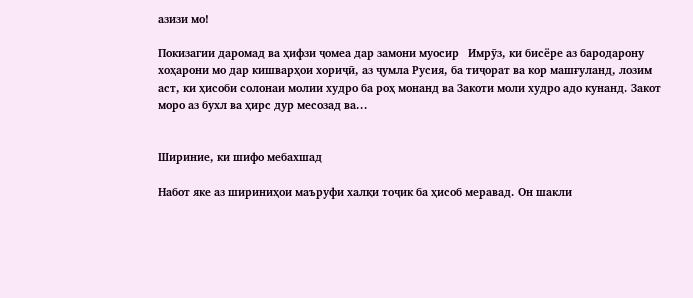азизи мо!

Покизагии даромад ва ҳифзи ҷомеа дар замони муосир   Имрӯз, ки бисёре аз бародарону хоҳарони мо дар кишварҳои хориҷӣ, аз ҷумла Русия, ба тиҷорат ва кор машғуланд, лозим аст, ки ҳисоби солонаи молии худро ба роҳ монанд ва Закоти моли худро адо кунанд. Закот моро аз бухл ва ҳирс дур месозад ва...


Шириние, ки шифо мебахшад

Набот яке аз шириниҳои маъруфи халқи тоҷик ба ҳисоб меравад. Он шакли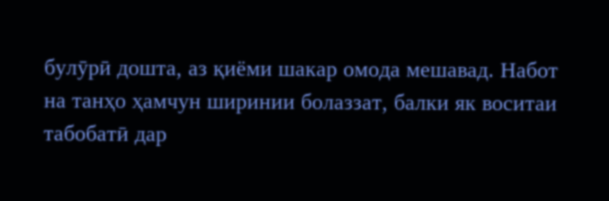булӯрӣ дошта, аз қиёми шакар омода мешавад. Набот на танҳо ҳамчун ширинии болаззат, балки як воситаи табобатӣ дар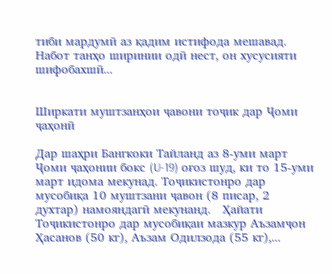тиби мардумӣ аз қадим истифода мешавад. Набот танҳо ширинии одӣ нест, он хусусияти шифобахшӣ...


Ширкати муштзанҳои ҷавони тоҷик дар Ҷоми ҷаҳонӣ

Дар шаҳри Бангкоки Тайланд аз 8-уми март Ҷоми ҷаҳонии бокс (U-19) оғоз шуд, ки то 15-уми март идома мекунад. Тоҷикистонро дар мусобиқа 10 муштзани ҷавон (8 писар, 2 духтар) намояндагӣ мекунанд.   Ҳайати Тоҷикистонро дар мусобиқаи мазкур Аъзамҷон Ҳасанов (50 кг), Аъзам Одилзода (55 кг),...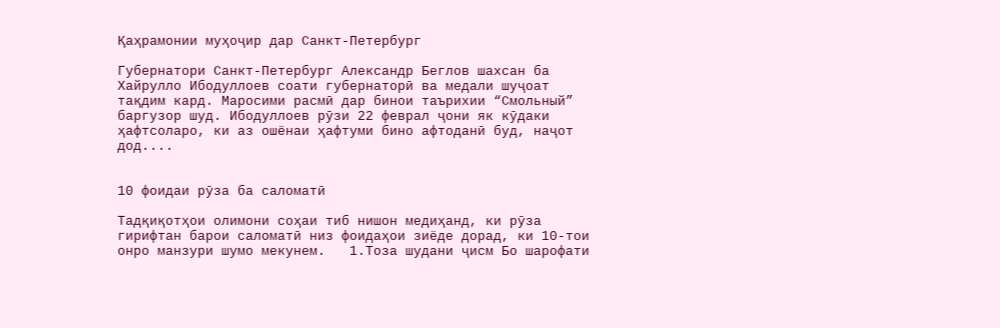Қаҳрамонии муҳоҷир дар Санкт-Петербург

Губернатори Санкт-Петербург Александр Беглов шахсан ба Хайрулло Ибодуллоев соати губернаторӣ ва медали шуҷоат тақдим кард. Маросими расмӣ дар бинои таърихии “Смольный” баргузор шуд. Ибодуллоев рӯзи 22 феврал ҷони як кӯдаки ҳафтсоларо, ки аз ошёнаи ҳафтуми бино афтоданӣ буд, наҷот дод....


10 фоидаи рӯза ба саломатӣ

Тадқиқотҳои олимони соҳаи тиб нишон медиҳанд, ки рӯза гирифтан барои саломатӣ низ фоидаҳои зиёде дорад, ки 10-тои онро манзури шумо мекунем.   1.Тоза шудани ҷисм Бо шарофати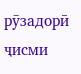рӯзадорӣ ҷисми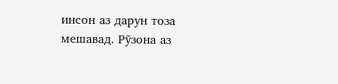инсон аз дарун тоза мешавад. Рӯзона аз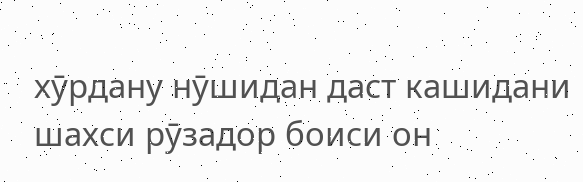хӯрдану нӯшидан даст кашидани шахси рӯзадор боиси он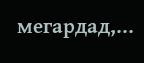мегардад,...